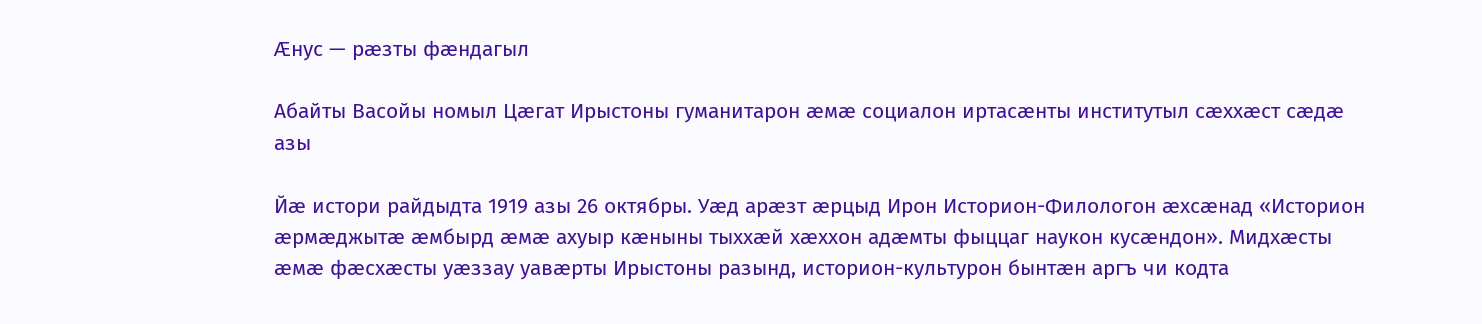Ӕнус — рӕзты фӕндагыл

Абайты Васойы номыл Цӕгат Ирыстоны гуманитарон ӕмӕ социалон иртасӕнты институтыл сӕххӕст сӕдӕ азы

Йӕ истори райдыдта 1919 азы 26 октябры. Уӕд арӕзт ӕрцыд Ирон Историон-Филологон ӕхсӕнад «Историон ӕрмӕджытӕ ӕмбырд ӕмӕ ахуыр кӕныны тыххӕй хӕххон адӕмты фыццаг наукон кусӕндон». Мидхӕсты ӕмӕ фӕсхӕсты уӕззау уавӕрты Ирыстоны разынд, историон-культурон бынтӕн аргъ чи кодта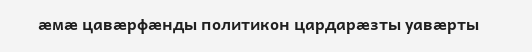ӕмӕ цавӕрфӕнды политикон цардарӕзты уавӕрты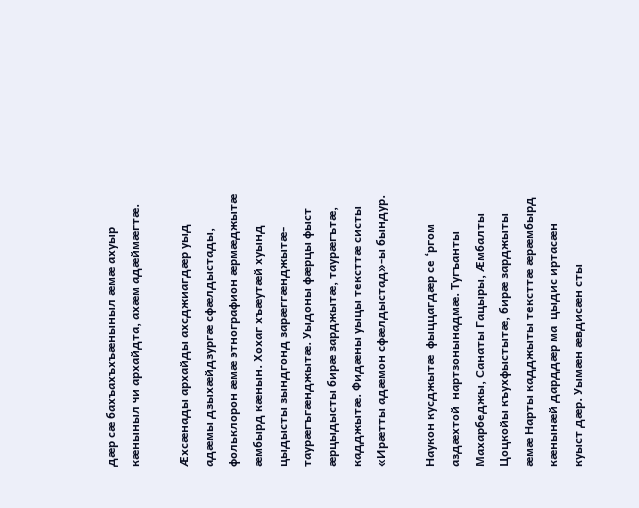дӕр сӕ бахъахъхъӕныныл ӕмӕ ахуыр кӕныныл чи архайдта, ахӕм адӕймӕгтӕ.

Ӕхсӕнады архайды ахсджиагдӕр уыд адӕмы дзыхӕйдзургӕ сфӕлдыстады, фольклорон ӕмӕ этнографион ӕрмӕджытӕ ӕмбырд кӕнын. Хохаг хъӕутӕй хуынд цыдысты зындгонд зарӕггӕнджытӕ-таурӕгъгӕнджытӕ. Уыдоны фӕрцы фыст ӕрцыдысты бирӕ зарджытӕ, таурӕгътӕ, кадджытӕ. Фидӕны уыцы тексттӕ систы  «Ирӕтты адӕмон сфӕлдыстад»-ы бындур.

Наукон кусджытӕ  фыццагдӕр се ‘ргом аздӕхтой  нартзонынадмӕ. Тугъанты Махарбеджы, Санаты Гацыры, Ӕмбалты Цоцкойы къухфыстытӕ, бирӕ зарджыты ӕмӕ Нарты кадджыты тексттӕ ӕрӕмбырд кӕнынӕй дарддӕр ма  цыдис иртасӕн куыст дӕр. Уымӕн ӕвдисӕн сты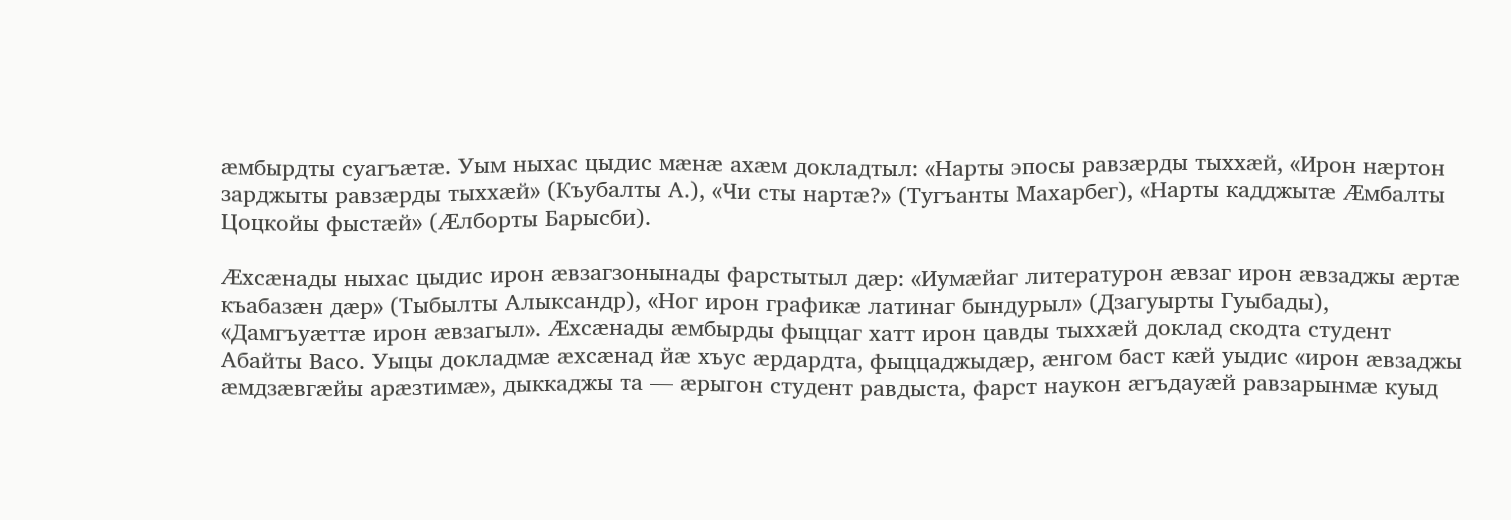ӕмбырдты суагъӕтӕ. Уым ныхас цыдис мӕнӕ ахӕм докладтыл: «Нарты эпосы равзӕрды тыххӕй, «Ирон нӕртон зарджыты равзӕрды тыххӕй» (Къубалты А.), «Чи сты нартӕ?» (Тугъанты Махарбег), «Нарты кадджытӕ Ӕмбалты Цоцкойы фыстӕй» (Ӕлборты Барысби).

Ӕхсӕнады ныхас цыдис ирон ӕвзагзонынады фарстытыл дӕр: «Иумӕйаг литературон ӕвзаг ирон ӕвзаджы ӕртӕ къабазӕн дӕр» (Тыбылты Алыксандр), «Ног ирон графикӕ латинаг бындурыл» (Дзагуырты Гуыбады), «Дамгъуӕттӕ ирон ӕвзагыл». Ӕхсӕнады ӕмбырды фыццаг хатт ирон цавды тыххӕй доклад скодта студент Абайты Васо. Уыцы докладмӕ ӕхсӕнад йӕ хъус ӕрдардта, фыццаджыдӕр, ӕнгом баст кӕй уыдис «ирон ӕвзаджы ӕмдзӕвгӕйы арӕзтимӕ», дыккаджы та — ӕрыгон студент равдыста, фарст наукон ӕгъдауӕй равзарынмӕ куыд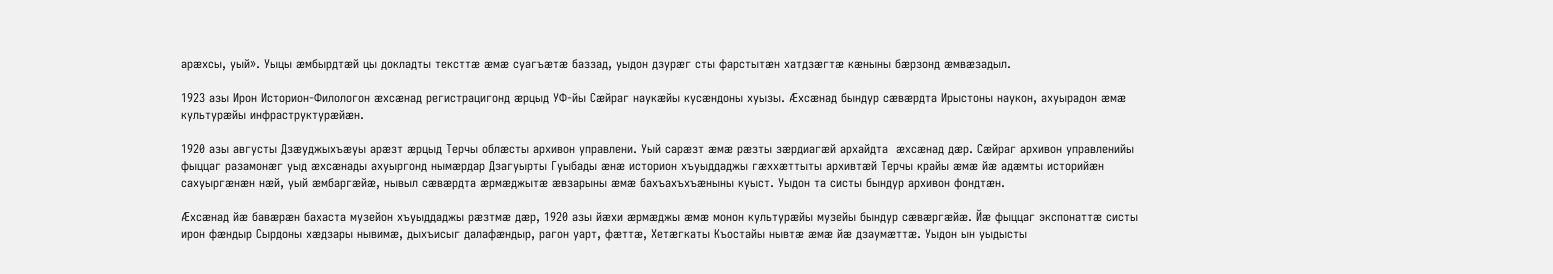арӕхсы, уый». Уыцы ӕмбырдтӕй цы докладты тексттӕ ӕмӕ суагъӕтӕ баззад, уыдон дзурӕг сты фарстытӕн хатдзӕгтӕ кӕныны бӕрзонд ӕмвӕзадыл.

1923 азы Ирон Историон-Филологон ӕхсӕнад регистрацигонд ӕрцыд УФ-йы Сӕйраг наукӕйы кусӕндоны хуызы. Ӕхсӕнад бындур сӕвӕрдта Ирыстоны наукон, ахуырадон ӕмӕ  культурӕйы инфраструктурӕйӕн.

1920 азы августы Дзӕуджыхъӕуы арӕзт ӕрцыд Терчы облӕсты архивон управлени. Уый сарӕзт ӕмӕ рӕзты зӕрдиагӕй архайдта  ӕхсӕнад дӕр. Сӕйраг архивон управленийы фыццаг разамонӕг уыд ӕхсӕнады ахуыргонд нымӕрдар Дзагуырты Гуыбады ӕнӕ историон хъуыддаджы гӕххӕттыты архивтӕй Терчы крайы ӕмӕ йӕ адӕмты историйӕн сахуыргӕнӕн нӕй, уый ӕмбаргӕйӕ, нывыл сӕвӕрдта ӕрмӕджытӕ ӕвзарыны ӕмӕ бахъахъхъӕныны куыст. Уыдон та систы бындур архивон фондтӕн.

Ӕхсӕнад йӕ бавӕрӕн бахаста музейон хъуыддаджы рӕзтмӕ дӕр, 1920 азы йӕхи ӕрмӕджы ӕмӕ монон культурӕйы музейы бындур сӕвӕргӕйӕ. Йӕ фыццаг экспонаттӕ систы ирон фӕндыр Сырдоны хӕдзары нывимӕ, дыхъисыг далафӕндыр, рагон уарт, фӕттӕ, Хетӕгкаты Къостайы нывтӕ ӕмӕ йӕ дзаумӕттӕ. Уыдон ын уыдысты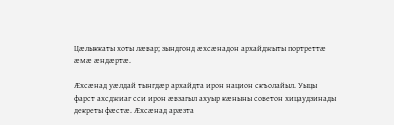Цӕлыккаты хоты лӕвар; зындгонд ӕхсӕнадон архайджыты портреттӕ ӕмӕ ӕндӕртӕ.

Ӕхсӕнад уӕлдай тынгдӕр архайдта ирон национ скъолайыл. Уыцы фарст ахсджиаг сси ирон ӕвзагыл ахуыр кӕныны советон хицаудзинады декреты фӕстӕ. Ӕхсӕнад арӕзта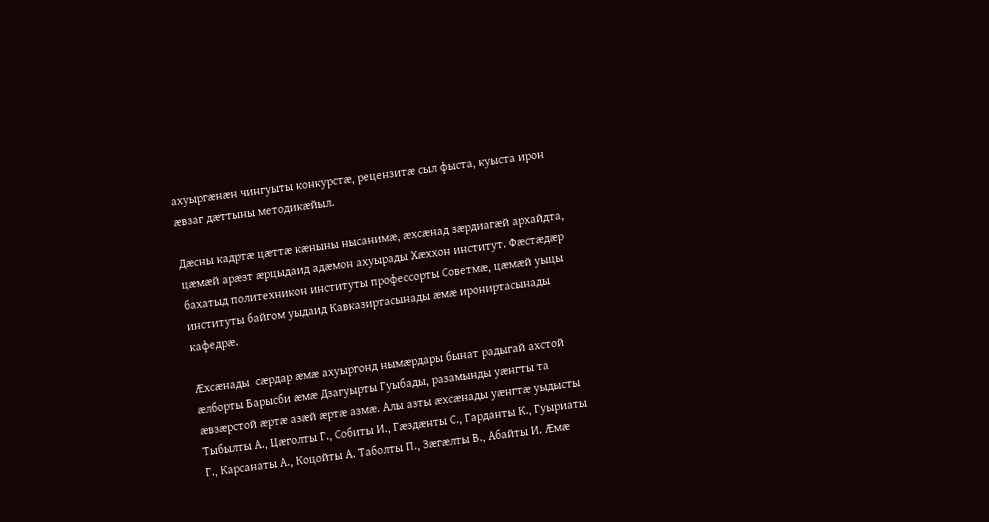ахуыргӕнӕн чингуыты конкурстӕ, рецензитӕ сыл фыста, куыста ирон ӕвзаг дӕттыны методикӕйыл.

Дӕсны кадртӕ цӕттӕ кӕныны нысанимӕ, ӕхсӕнад зӕрдиагӕй архайдта, цӕмӕй арӕзт ӕрцыдаид адӕмон ахуырады Хӕххон институт. Фӕстӕдӕр бахатыд политехникон институты профессорты Советмӕ, цӕмӕй уыцы институты байгом уыдаид Кавказиртасынады ӕмӕ ирониртасынады кафедрӕ.

Ӕхсӕнады  сӕрдар ӕмӕ ахуыргонд нымӕрдары бынат радыгай ахстой ӕлборты Барысби ӕмӕ Дзагуырты Гуыбады, разамынды уӕнгты та ӕвзӕрстой ӕртӕ азӕй ӕртӕ азмӕ. Алы азты ӕхсӕнады уӕнгтӕ уыдысты Тыбылты А., Цӕголты Г., Собиты И., Гӕздӕнты С., Гарданты К., Гуыриаты Г., Карсанаты А., Коцойты А. Таболты П., Зӕгӕлты В., Абайты И. Ӕмӕ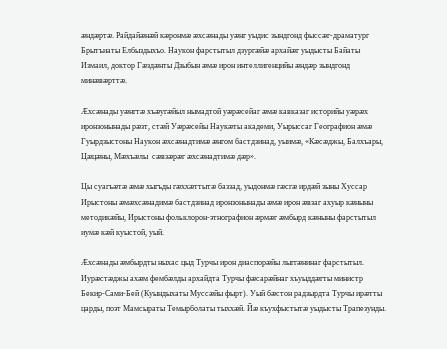ӕндӕртӕ. Райдайӕнӕй кӕронмӕ ӕхсӕнады уӕнг уыдис зындгонд фыссӕг-драматург Брытъиаты Елбыздыхъо. Наукон фарстытыл дзургӕйӕ архайӕг уыдысты Байаты Измаил, доктор Гӕздӕнты Дзыбын ӕмӕ ирон интеллигенцийы ӕндӕр зындгонд минӕвӕрттӕ.

Ӕхсӕнады уӕнгтӕ хъӕугӕйыл нымадтой уӕрӕсейаг ӕмӕ кавказаг историйы уӕрӕх  иронзонынады рӕзт, стӕй Уӕрӕсейы Наукӕты академи, Уырыссаг Географион ӕмӕ Гуырдзыстоны Наукон ӕхсӕнадтимӕ ӕнгом бастдзинад, уыимӕ, «Кӕсӕджы, Балхъары, Цӕцӕны, Мӕхъӕлы  сӕвзӕрӕг ӕхсӕнадтимӕ дӕр».

Цы суагъӕтӕ ӕмӕ хыгъды гӕххӕттытӕ баззад, уыдонмӕ гӕсгӕ ирдӕй зыны Хуссар Ирыстоны ӕмӕхсӕнадимӕ бастдзинад иронзонынады ӕмӕ ирон ӕвзаг ахуыр кӕныны методикӕйы, Ирыстоны фольклорон-этнографион ӕрмӕг ӕмбырд кӕныны фарстытыл иумӕ кӕй куыстой, уый.

Ӕхсӕнады ӕмбырдты ныхас цыд Турчы ирон диаспорӕйы лыггӕнинаг фарстытыл. Иурӕстӕджы ахӕм фембӕлды архайдта Турчы фӕсарӕйнаг хъуыддӕгты министр Бекир-Сами-Бей (Куындыхаты Муссӕйы фырт). Уый бӕстон радзырдта Турчы ирӕтты царды, поэт Мамсыраты Темырболаты тыххӕй. Йӕ къухфыстытӕ уыдысты Трапезунды.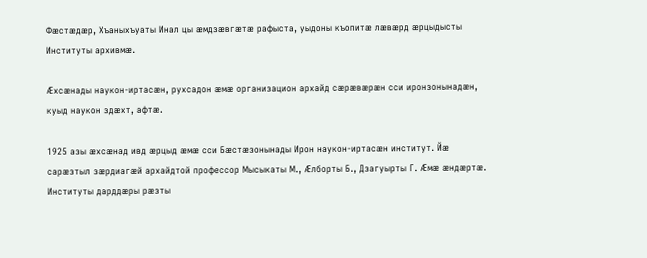Фӕстӕдӕр, Хъаныхъуаты Инал цы ӕмдзӕвгӕтӕ рафыста, уыдоны къопитӕ лӕвӕрд ӕрцыдысты Институты архивмӕ.

Ӕхсӕнады наукон-иртасӕн, рухсадон ӕмӕ организацион архайд сӕрӕвӕрӕн сси иронзонынадӕн, куыд наукон здӕхт, афтӕ.

1925 азы ӕхсӕнад ивд ӕрцыд ӕмӕ сси Бӕстӕзонынады Ирон наукон-иртасӕн институт. Йӕ сарӕзтыл зӕрдиагӕй архайдтой профессор Мысыкаты М., Ӕлборты Б., Дзагуырты Г. Ӕмӕ ӕндӕртӕ. Институты дарддӕры рӕзты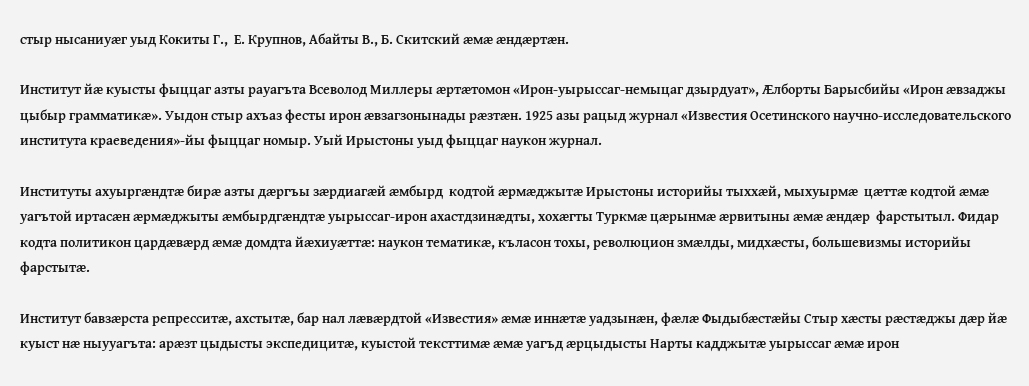стыр нысаниуӕг уыд Кокиты Г.,  Е. Крупнов, Абайты В., Б. Скитский ӕмӕ ӕндӕртӕн.

Институт йӕ куысты фыццаг азты рауагъта Всеволод Миллеры ӕртӕтомон «Ирон-уырыссаг-немыцаг дзырдуат», Ӕлборты Барысбийы «Ирон ӕвзаджы цыбыр грамматикӕ». Уыдон стыр ахъаз фесты ирон ӕвзагзонынады рӕзтӕн. 1925 азы рацыд журнал «Известия Осетинского научно-исследовательского института краеведения»-йы фыццаг номыр. Уый Ирыстоны уыд фыццаг наукон журнал.

Институты ахуыргӕндтӕ бирӕ азты дӕргъы зӕрдиагӕй ӕмбырд  кодтой ӕрмӕджытӕ Ирыстоны историйы тыххӕй, мыхуырмӕ  цӕттӕ кодтой ӕмӕ уагътой иртасӕн ӕрмӕджыты ӕмбырдгӕндтӕ уырыссаг-ирон ахастдзинӕдты, хохӕгты Туркмӕ цӕрынмӕ ӕрвитыны ӕмӕ ӕндӕр  фарстытыл. Фидар кодта политикон цардӕвӕрд ӕмӕ домдта йӕхиуӕттӕ: наукон тематикӕ, къласон тохы, революцион змӕлды, мидхӕсты, большевизмы историйы фарстытӕ.

Институт бавзӕрста репресситӕ, ахстытӕ, бар нал лӕвӕрдтой «Известия» ӕмӕ иннӕтӕ уадзынӕн, фӕлӕ Фыдыбӕстӕйы Стыр хӕсты рӕстӕджы дӕр йӕ куыст нӕ ныууагъта: арӕзт цыдысты экспедицитӕ, куыстой тексттимӕ ӕмӕ уагъд ӕрцыдысты Нарты кадджытӕ уырыссаг ӕмӕ ирон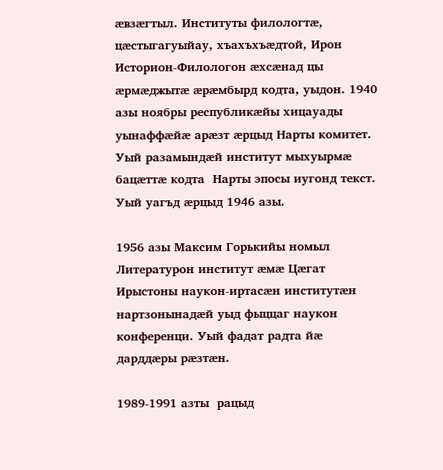ӕвзӕгтыл. Институты филологтӕ, цӕстыгагуыйау, хъахъхъӕдтой, Ирон Историон-Филологон ӕхсӕнад цы ӕрмӕджытӕ ӕрӕмбырд кодта, уыдон. 1940 азы ноябры республикӕйы хицауады уынаффӕйӕ арӕзт ӕрцыд Нарты комитет. Уый разамындӕй институт мыхуырмӕ бацӕттӕ кодта  Нарты эпосы иугонд текст. Уый уагъд ӕрцыд 1946 азы.

1956 азы Максим Горькийы номыл  Литературон институт ӕмӕ Цӕгат Ирыстоны наукон-иртасӕн институтӕн нартзонынадӕй уыд фыццаг наукон конференци. Уый фадат радта йӕ дарддӕры рӕзтӕн.

1989-1991 азты  рацыд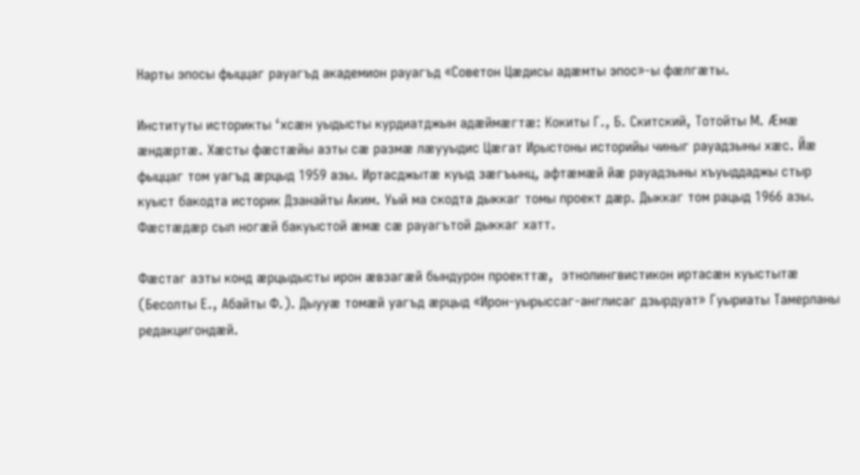Нарты эпосы фыццаг рауагъд академион рауагъд «Советон Цӕдисы адӕмты эпос»-ы фӕлгӕты.

Институты историкты ‘хсӕн уыдысты курдиатджын адӕймӕгтӕ: Кокиты Г., Б. Скитский, Тотойты М. Ӕмӕ ӕндӕртӕ. Хӕсты фӕстӕйы азты сӕ размӕ лӕууыдис Цӕгат Ирыстоны историйы чиныг рауадзыны хӕс. Йӕ фыццаг том уагъд ӕрцыд 1959 азы. Иртасджытӕ куыд зӕгъынц, афтӕмӕй йӕ рауадзыны хъуыддаджы стыр куыст бакодта историк Дзанайты Аким. Уый ма скодта дыккаг томы проект дӕр. Дыккаг том рацыд 1966 азы. Фӕстӕдӕр сыл ногӕй бакуыстой ӕмӕ сӕ рауагътой дыккаг хатт.

Фӕстаг азты конд ӕрцыдысты ирон ӕвзагӕй бындурон проекттӕ,  этнолингвистикон иртасӕн куыстытӕ (Бесолты Е., Абайты Ф.). Дыууӕ томӕй уагъд ӕрцыд «Ирон-уырыссаг-англисаг дзырдуат» Гуыриаты Тамерланы редакцигондӕй.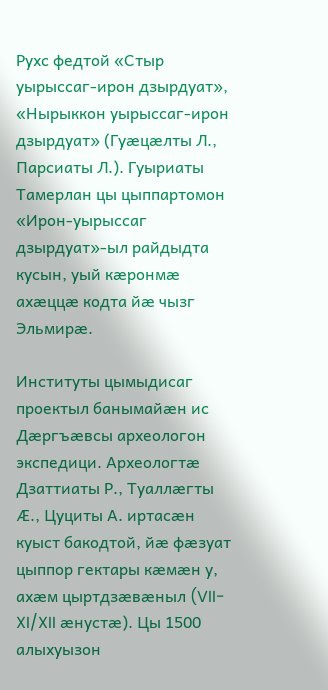Рухс федтой «Стыр уырыссаг-ирон дзырдуат», «Нырыккон уырыссаг-ирон дзырдуат» (Гуӕцӕлты Л., Парсиаты Л.). Гуыриаты Тамерлан цы цыппартомон «Ирон-уырыссаг дзырдуат»-ыл райдыдта кусын, уый кӕронмӕ ахӕццӕ кодта йӕ чызг Эльмирӕ.

Институты цымыдисаг проектыл банымайӕн ис Дӕргъӕвсы археологон экспедици. Археологтӕ Дзаттиаты Р., Туаллӕгты Ӕ., Цуциты А. иртасӕн куыст бакодтой, йӕ фӕзуат цыппор гектары кӕмӕн у, ахӕм цыртдзӕвӕныл (VII-XI/XII ӕнустӕ). Цы 1500 алыхуызон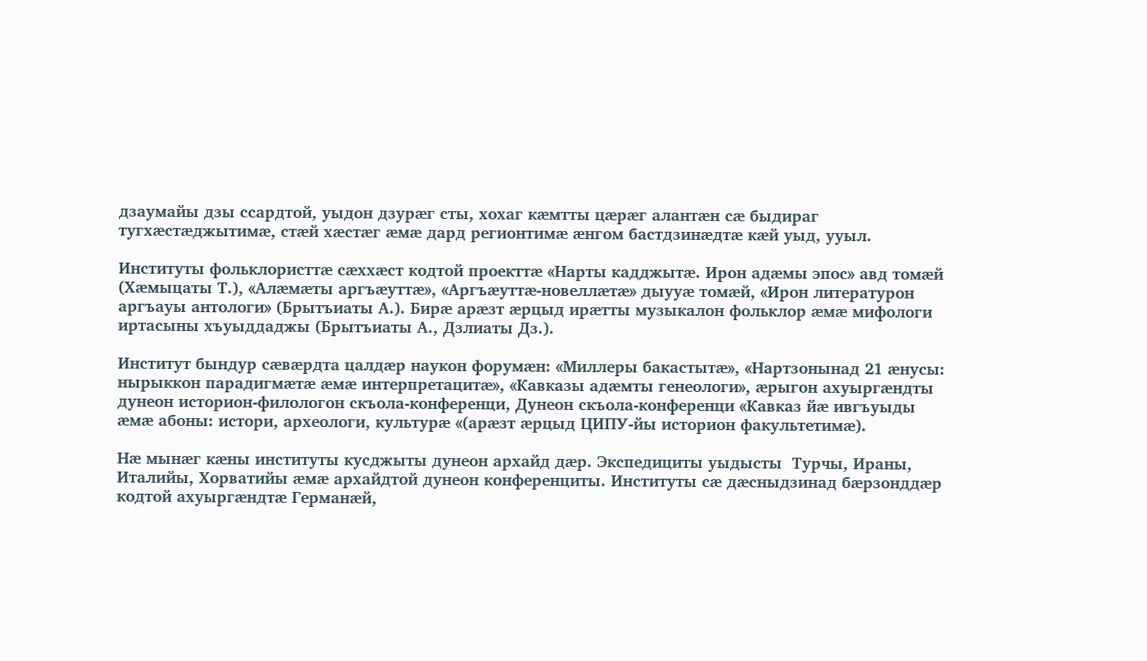дзаумайы дзы ссардтой, уыдон дзурӕг сты, хохаг кӕмтты цӕрӕг алантӕн сӕ быдираг тугхӕстӕджытимӕ, стӕй хӕстӕг ӕмӕ дард регионтимӕ ӕнгом бастдзинӕдтӕ кӕй уыд, ууыл.

Институты фольклористтӕ сӕххӕст кодтой проекттӕ «Нарты кадджытӕ. Ирон адӕмы эпос» авд томӕй (Хӕмыцаты Т.), «Алӕмӕты аргъӕуттӕ», «Аргъӕуттӕ-новеллӕтӕ» дыууӕ томӕй, «Ирон литературон аргъауы антологи» (Брытъиаты А.). Бирӕ арӕзт ӕрцыд ирӕтты музыкалон фольклор ӕмӕ мифологи иртасыны хъуыддаджы (Брытъиаты А., Дзлиаты Дз.).

Институт бындур сӕвӕрдта цалдӕр наукон форумӕн: «Миллеры бакастытӕ», «Нартзонынад 21 ӕнусы: нырыккон парадигмӕтӕ ӕмӕ интерпретацитӕ», «Кавказы адӕмты генеологи», ӕрыгон ахуыргӕндты дунеон историон-филологон скъола-конференци, Дунеон скъола-конференци «Кавказ йӕ ивгъуыды ӕмӕ абоны: истори, археологи, культурӕ «(арӕзт ӕрцыд ЦИПУ-йы историон факультетимӕ).

Нӕ мынӕг кӕны институты кусджыты дунеон архайд дӕр. Экспедициты уыдысты  Турчы, Ираны, Италийы, Хорватийы ӕмӕ архайдтой дунеон конференциты. Институты сӕ дӕсныдзинад бӕрзонддӕр кодтой ахуыргӕндтӕ Германӕй,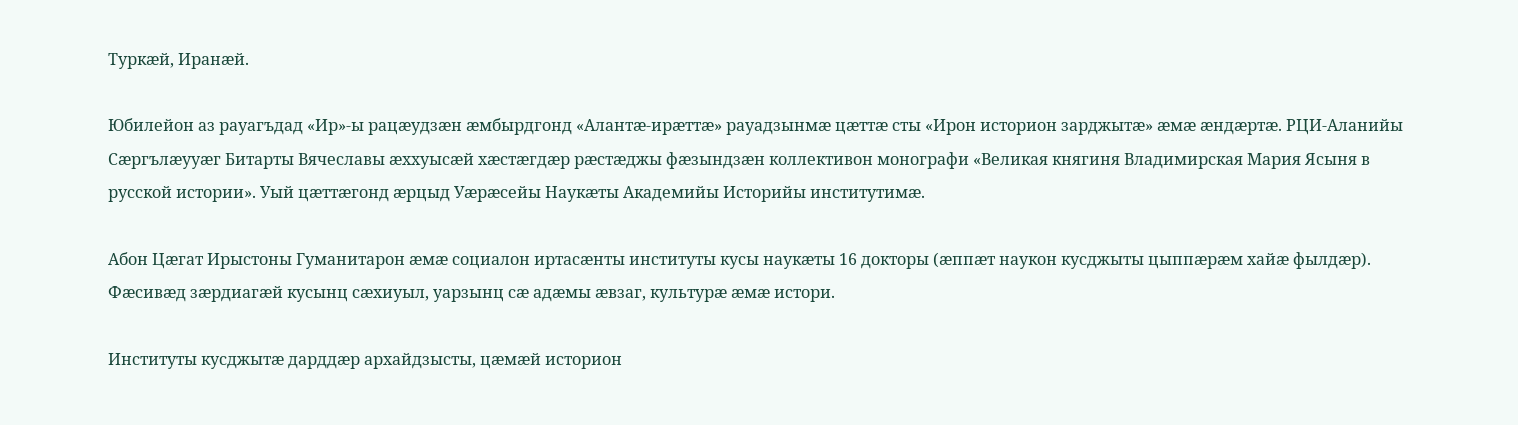Туркӕй, Иранӕй.

Юбилейон аз рауагъдад «Ир»-ы рацӕудзӕн ӕмбырдгонд «Алантӕ-ирӕттӕ» рауадзынмӕ цӕттӕ сты «Ирон историон зарджытӕ» ӕмӕ ӕндӕртӕ. РЦИ-Аланийы Сӕргълӕууӕг Битарты Вячеславы ӕххуысӕй хӕстӕгдӕр рӕстӕджы фӕзындзӕн коллективон монографи «Великая княгиня Владимирская Мария Ясыня в русской истории». Уый цӕттӕгонд ӕрцыд Уӕрӕсейы Наукӕты Академийы Историйы институтимӕ.

Абон Цӕгат Ирыстоны Гуманитарон ӕмӕ социалон иртасӕнты институты кусы наукӕты 16 докторы (ӕппӕт наукон кусджыты цыппӕрӕм хайӕ фылдӕр). Фӕсивӕд зӕрдиагӕй кусынц сӕхиуыл, уарзынц сӕ адӕмы ӕвзаг, культурӕ ӕмӕ истори.

Институты кусджытӕ дарддӕр архайдзысты, цӕмӕй историон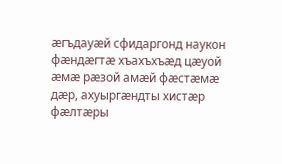ӕгъдауӕй сфидаргонд наукон фӕндӕгтӕ хъахъхъӕд цӕуой ӕмӕ рӕзой амӕй фӕстӕмӕ дӕр, ахуыргӕндты хистӕр фӕлтӕры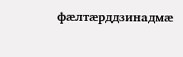фӕлтӕрддзинадмӕ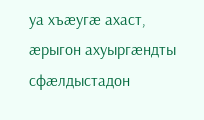уа хъӕугӕ ахаст, ӕрыгон ахуыргӕндты сфӕлдыстадон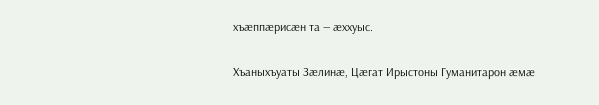хъӕппӕрисӕн та — ӕххуыс.

Хъаныхъуаты Зӕлинӕ, Цӕгат Ирыстоны Гуманитарон ӕмӕ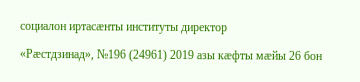социалон иртасӕнты институты директор

«Рӕстдзинад», №196 (24961) 2019 азы кӕфты мӕйы 26 бон